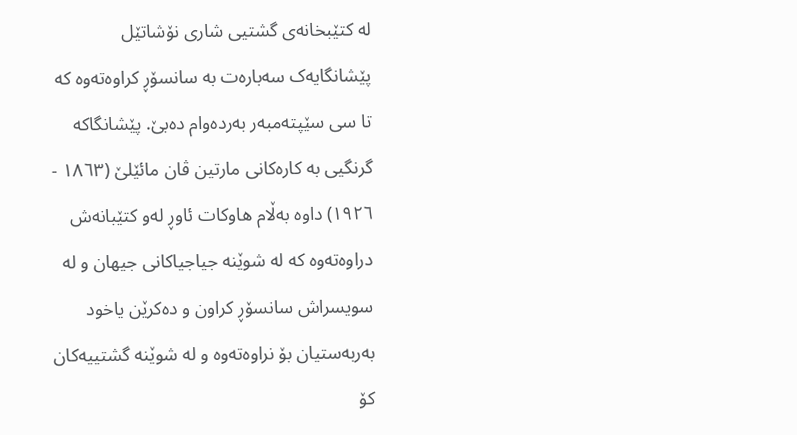لە کتێبخانەی گشتیی شاری نۆشاتێل پێشانگایەک سەبارەت بە سانسۆڕ کراوەتەوە کە تا سی سێپتەمبەر بەردەوام دەبێ. پێشانگاکە گرنگیی بە کارەکانی مارتین ڤان مائێلێ (١٨٦٣ - ١٩٢٦) داوە بەڵام هاوکات ئاوڕ لەو کتێبانەش دراوەتەوە کە لە شوێنە جیاجیاکانی جیهان و لە سویسراش سانسۆڕ کراون و دەکرێن یاخود بەربەستیان بۆ نراوەتەوە و لە شوێنە گشتییەکان کۆ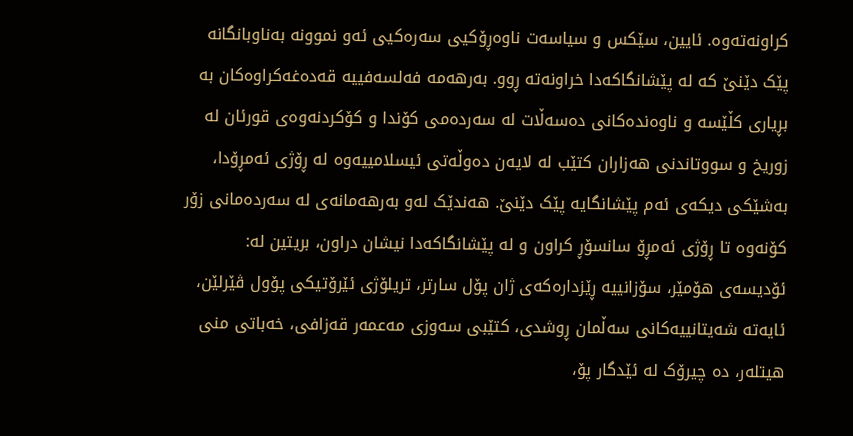کراونەتەوە. ئایین، سێکس و سیاسەت ناوەڕۆکیی سەرەکیی ئەو نموونە بەناوبانگانە پێک دێنێ کە لە پێشانگاکەدا خراونەتە ڕوو. بەرهەمە فەلسەفییە قەدەغەکراوەکان بە بڕیاری کڵێسە و ناوەندەکانی دەسەڵات لە سەردەمی کۆندا و کۆکردنەوەی قورئان لە زوریخ و سووتاندنی هەزاران کتێب لە لایەن دەوڵەتی ئیسلامییەوە لە ڕۆژی ئەمڕۆدا، بەشێکی دیکەی ئەم پێشانگایە پێک دێنێ. هەندێک لەو بەرهەمانەی لە سەردەمانی زۆر کۆنەوە تا ڕۆژی ئەمڕۆ سانسۆڕ کراون و لە پێشانگاکەدا نیشان دراون، بریتین لە: ئۆدیسەی هۆمێر، سۆزانییە ڕێزدارەکەی ژان پۆل سارتر، تریلۆژی ئێرۆتیکی پۆول ڤێرلێن، ئایەتە شەیتانییەکانی سەڵمان ڕوشدی، کتێبی سەوزی مەعمەر قەزافی، خەباتی منی هیتلەر، دە چیرۆک لە ئێدگار پۆ،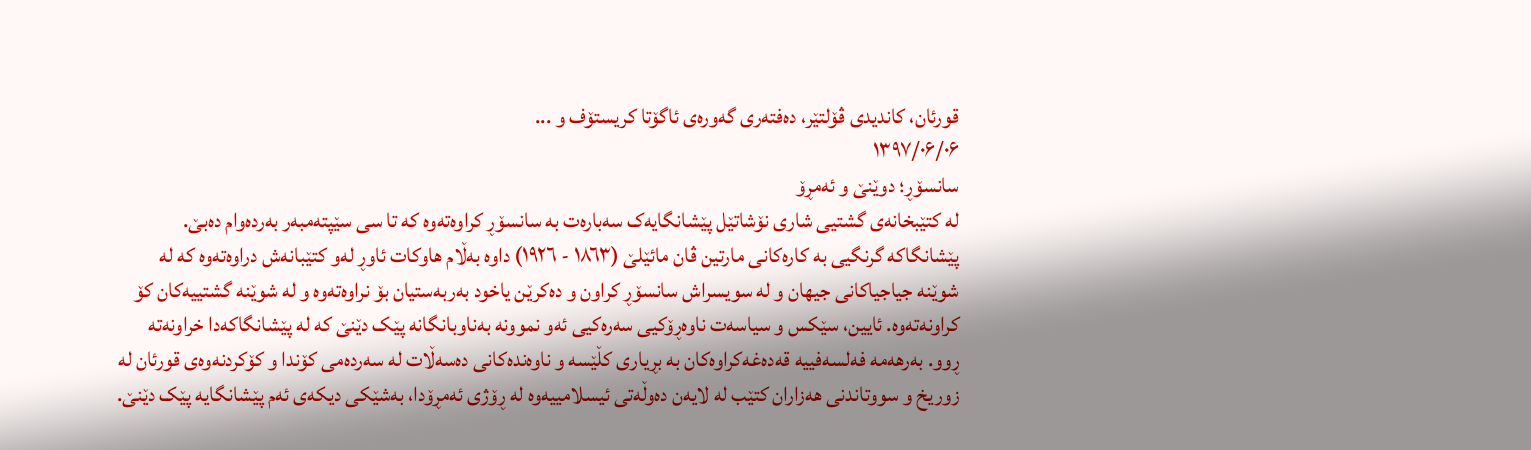قورئان، کاندیدی ڤۆلتێر، دەفتەری گەورەی ئاگۆتا کریستۆف و ...
۱۳۹۷/۰۶/۰۶
سانسۆڕ؛ دوێنێ و ئەمڕۆ
لە کتێبخانەی گشتیی شاری نۆشاتێل پێشانگایەک سەبارەت بە سانسۆڕ کراوەتەوە کە تا سی سێپتەمبەر بەردەوام دەبێ. پێشانگاکە گرنگیی بە کارەکانی مارتین ڤان مائێلێ (١٨٦٣ - ١٩٢٦) داوە بەڵام هاوکات ئاوڕ لەو کتێبانەش دراوەتەوە کە لە شوێنە جیاجیاکانی جیهان و لە سویسراش سانسۆڕ کراون و دەکرێن یاخود بەربەستیان بۆ نراوەتەوە و لە شوێنە گشتییەکان کۆ کراونەتەوە. ئایین، سێکس و سیاسەت ناوەڕۆکیی سەرەکیی ئەو نموونە بەناوبانگانە پێک دێنێ کە لە پێشانگاکەدا خراونەتە ڕوو. بەرهەمە فەلسەفییە قەدەغەکراوەکان بە بڕیاری کڵێسە و ناوەندەکانی دەسەڵات لە سەردەمی کۆندا و کۆکردنەوەی قورئان لە زوریخ و سووتاندنی هەزاران کتێب لە لایەن دەوڵەتی ئیسلامییەوە لە ڕۆژی ئەمڕۆدا، بەشێکی دیکەی ئەم پێشانگایە پێک دێنێ.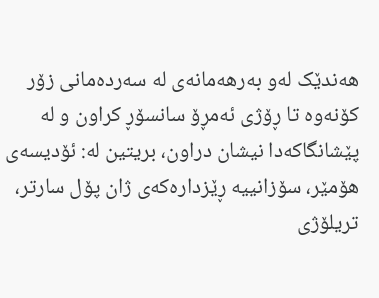هەندێک لەو بەرهەمانەی لە سەردەمانی زۆر کۆنەوە تا ڕۆژی ئەمڕۆ سانسۆڕ کراون و لە پێشانگاکەدا نیشان دراون، بریتین لە: ئۆدیسەی هۆمێر، سۆزانییە ڕێزدارەکەی ژان پۆل سارتر، تریلۆژی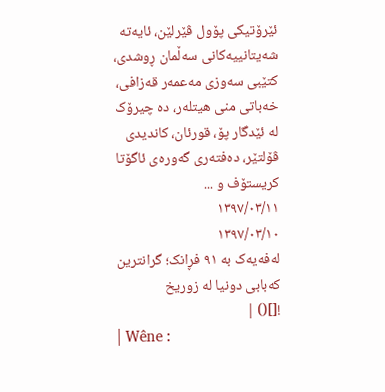ئێرۆتیکی پۆول ڤێرلێن، ئایەتە شەیتانییەکانی سەڵمان ڕوشدی، کتێبی سەوزی مەعمەر قەزافی، خەباتی منی هیتلەر، دە چیرۆک لە ئێدگار پۆ، قورئان، کاندیدی ڤۆلتێر، دەفتەری گەورەی ئاگۆتا کریستۆف و ...
۱۳۹۷/۰۳/۱۱
۱۳۹۷/۰۳/۱۰
لەفەیەک بە ٩١ فڕانک؛ گرانترین کەبابی دونیا لە زوریخ
![]() |
| Wêne :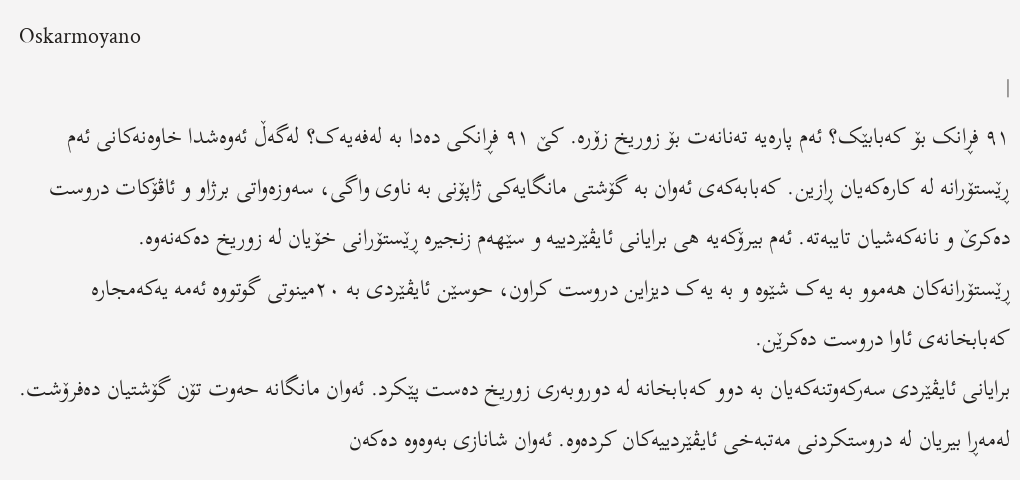Oskarmoyano
|
٩١ فڕانک بۆ کەبابێک؟ ئەم پارەیە تەنانەت بۆ زوریخ زۆرە. کێ ٩١ فڕانکی دەدا بە لەفەیەک؟ لەگەڵ ئەوەشدا خاوەنەکانی ئەم ڕێستۆرانە لە کارەکەیان ڕازین. کەبابەکەی ئەوان بە گۆشتی مانگایەکی ژاپۆنی بە ناوی واگی، سەوزەواتی برژاو و ئاڤۆکات دروست دەکرێ و نانەکەشیان تایبەتە. ئەم بیرۆکەیە هی برایانی ئایڤێردییە و سێهەم زنجیرە ڕێستۆرانی خۆیان لە زوریخ دەکەنەوە.
ڕێستۆرانەکان هەموو بە یەک شێوە و بە یەک دیزاین دروست کراون، حوسێن ئایڤێردی بە ٢٠مینوتی گوتووە ئەمە یەکەمجارە کەبابخانەی ئاوا دروست دەکرێن.
برایانی ئایڤێردی سەرکەوتنەکەیان بە دوو کەبابخانە لە دوروبەری زوریخ دەست پێکرد. ئەوان مانگانە حەوت تۆن گۆشتیان دەفرۆشت. لەمەڕا بیریان لە دروستکردنی مەتبەخی ئایڤێردییەکان کردەوە. ئەوان شانازی بەوەوە دەکەن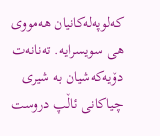کەلوپەلەکانیان هەمووی هی سویسرایە. تەنانەت دۆیەکەشیان بە شیری چیاکانی ئاڵپ دروست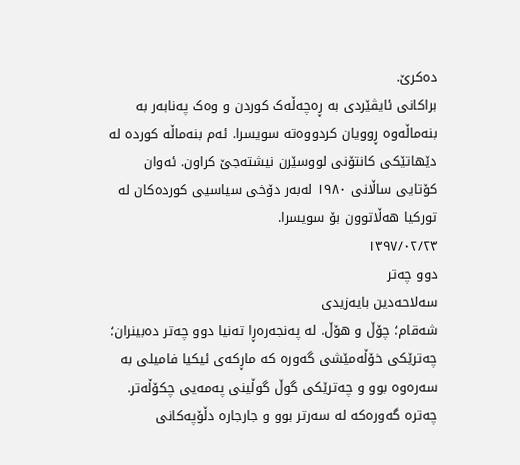دەکرێ.
براکانی ئایڤێردی بە ڕەچەڵەک کوردن و وەک پەنابەر بە بنەماڵەوە ڕوویان کردووەتە سویسرا. ئەم بنەماڵە کوردە لە دێهاتێکی کانتۆنی لووسێرن نیشتەجێ کراون. ئەوان کۆتایی ساڵانی ١٩٨٠ لەبەر دۆخی سیاسیی کوردەکان لە تورکیا هەڵاتوون بۆ سویسرا.
۱۳۹۷/۰۲/۲۳
دوو چەتر
سەلاحەدین بایەزیدی
شەقام؛ چۆڵ و هۆڵ. لە پەنجەرەڕا تەنیا دوو چەتر دەبینران؛ چەترێکی خۆڵەمێشی گەورە کە ماڕکەی ئیکیا فامیلی بە سەرەوە بوو و چەترێکی گوڵ گوڵینی پەمەیی چکۆڵەتر. چەترە گەورەکە لە سەرتر بوو و جارجارە دڵۆپەکانی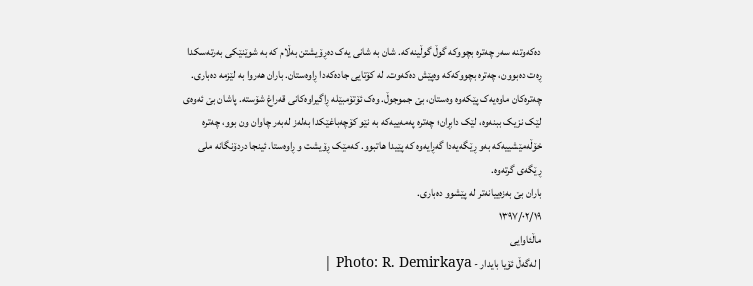دەکەوتنە سەر چەترە بچووکە گوڵ گوڵینەکە. شان بە شانی یەک دەڕۆیشتن بەڵام کە بە شوێنێکی بەرتەسکدا ڕەت دەبوون، چەترە بچووکەکە وەپێش دەکەوت. لە کۆتایی جادەکەدا ڕاوەستان. باران هەروا بە لێزمە دەباری. چەترەکان ماوەیەک پێکەوە وەستان، بێ جموجوڵ. وەک ئۆتۆمبێلە ڕاگیراوەکانی قەراغ شۆستە. پاشان بێ ئەوەی لێک نزیک ببنەوە، لێک دابڕان؛ چەترە پەمەییەکە بە نێو کۆچەباغێکدا بەلەز لەبەر چاوان ون بوو، چەترە خۆڵەمێشییەکە بەو ڕێگەیەدا گەڕایەوە کە پێیدا هاتبوو. کەمێک ڕۆیشت و ڕاوەستا. ئینجا دردۆنگانە ملی ڕێگەی گرتەوە.
باران بێ بەزەییانەتر لە پێشوو دەباری.
۱۳۹۷/۰۲/۱۹
ماڵئاوایی
| لەگەڵ ئۆیا بایدار - Photo: R. Demirkaya |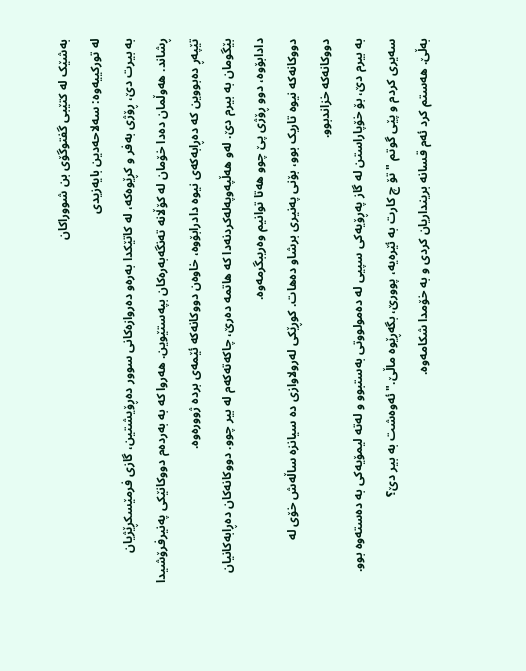بەشێک لە کتێبی گفتوگۆی بن شووراکان
لە تورکییەوە: سەلاحەدین بایەزیدی
بە بیرت دێ، ڕۆژی بەفر و کڕێوەکە، لە کاتێکدا بەرەو دەروازەکانی سوور دەڕۆیشتین، گازی فرمێسکڕێژیان ڕشاند. هەوڵمان دەدا خۆمان لە کۆڵانە تەنگەبەرەکان بپەستێوین. هەروا کە بە بەردەم دووکانێکی پەنیرفرۆشیدا تێپەڕ دەبووین کە دەڕابەکەی نیوە دادرابۆوە، خاوەن دووکانەکە ئێمەی بردە ژوورەوە.
بێگومان بە بیرم دێ. لەو هەڵپەوپەلەکردنەدا کە هاتمە دەرێ، چاکەتەکەم لە بیر چوو. دووکانەکان دەڕابەکانیان دادابۆوە، دوو ڕۆژی پێ چوو هەتا توانیم وەریبگرمەوە.
دووکانەکە نیوە تاریک بوو، بۆنی پەنیری برشاو دەهات. کوڕێکی لەرولاوازی دە سیانزە ساڵەش خۆی لە دووکانەکە خزاندبوو.
بە بیرم دێ، بۆ خۆپاراستن لە گاز پەڕۆیەکی سپیی لە دەمولووتی بەستبوو و لەتە لیمۆیەکی بە دەستەوە بوو.
سەیری کردم و پێی گوتم "تۆ چ کارت بە ئێرەیە، پوورێ، بگەڕێوە ماڵێ." ئەوەشت بە بیر دێ؟
بەڵێ. هەستم کرد ئەم قسانە برینداریان کردی و بە خۆمدا شکامەوە.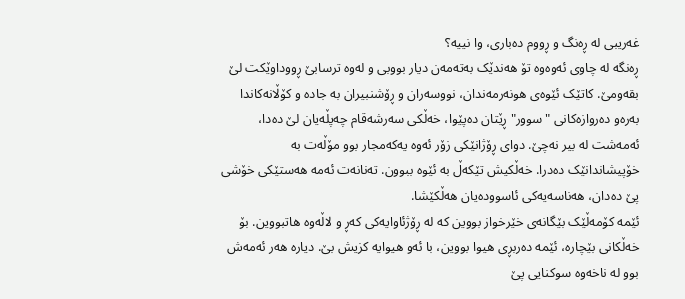غەریبی لە ڕەنگ و ڕووم دەباری، وا نییە؟
ڕەنگە لە چاوی ئەوەوە تۆ هەندێک بەتەمەن دیار بووبی و لەوە ترسابێ ڕووداوێکت لێ بقەومێ. کاتێک ئێوەی هونەرمەندان، نووسەران و ڕۆشنبیران بە جادە و کۆڵانەکاندا بەرەو دەروازەکانی "سوور" ڕێتان دەپێوا، خەڵکی سەرشەقام چەپڵەیان لێ دەدا، ئەمەشت لە بیر نەچێ. دوای ڕۆژانێکی زۆر ئەوە یەکەمجار بوو مۆڵەت بە خۆپیشاندانێک دەدرا. خەڵکیش تێکەڵ بە ئێوە ببوون. تەنانەت ئەمە هەستێکی خۆشی پێ دەدان، هەناسەیەکی ئاسوودەیان هەڵکێشا.
ئێمە کۆمەڵێک بێگانەی خێرخواز بووین کە لە ڕۆژئاوایەکی کەڕ و لاڵەوە هاتبووین. بۆ خەڵکانی بێچارە، ئێمە دەربڕی هیوا بووین، با ئەو هیوایە کزیش بێ. دیارە هەر ئەمەش بوو لە ناخەوە سوکنایی پێ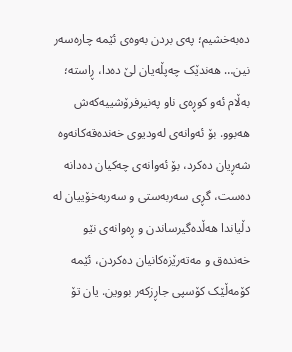دەبەخشیم؛ پەی بردن بەوەی ئێمە چارەسەر نین… هەندێک چەپڵەیان لێ دەدا، ڕاستە؛ بەڵام ئەو کوڕەی ناو پەنیرفرۆشییەکەش هەبوو. بۆ ئەوانەی لەودیوی خەندەقەکانەوە شەڕیان دەکرد، بۆ ئەوانەی چەکیان دەدانە دەست، گڕی سەربەستی و سەربەخۆییان لە دڵیاندا هەڵدەگیرساندن و ڕەوانەی نێو خەندەق و مەتەرێزەکانیان دەکردن، ئێمە کۆمەڵێک کۆسپی جاڕزکەر بووین. یان تۆ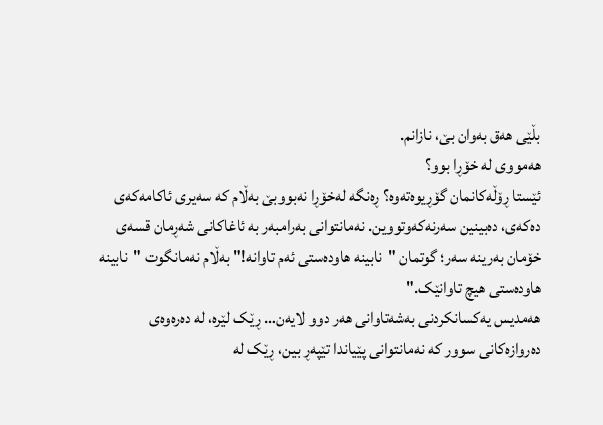بڵێی هەق بەوان بێ، نازانم.
هەمووی لە خۆڕا بوو؟
ئێستا ڕۆڵەکانمان گۆڕیوەتەوە؟ ڕەنگە لەخۆڕا نەبووبێ بەڵام کە سەیری ئاکامەکەی دەکەی، دەبینین سەرنەکەوتووین. نەمانتوانی بەرامبەر بە ئاغاکانی شەڕمان قسەی خۆمان بەرینە سەر؛ گوتمان "نابینە هاودەستی ئەم تاوانە!" بەڵام نەمانگوت "نابینە هاودەستی هیچ تاوانێک."
هەمدیس یەکسانکردنی بەشەتاوانی هەر دوو لایەن… ڕێک لێرە، لە دەرەوەی دەروازەکانی سوور کە نەمانتوانی پێیاندا تێپەڕ بین، ڕێک لە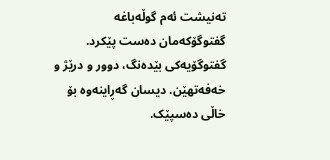تەنیشت ئەم گوڵەباغە گفتوگۆکەمان دەست پێکرد. گفتوگۆیەکی بێدەنگ، دوور و درێژ و خەفەتهێن. دیسان گەڕاینەوە بۆ خاڵی دەسپێک.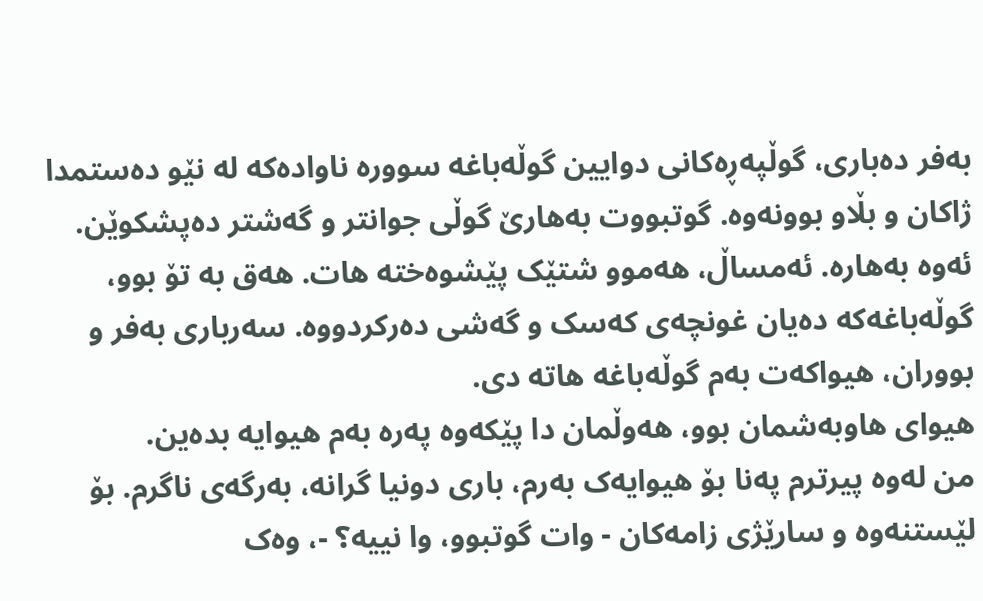بەفر دەباری، گوڵپەڕەکانی دوایین گوڵەباغە سوورە ناوادەکە لە نێو دەستمدا ژاکان و بڵاو بوونەوە. گوتبووت بەهارێ گوڵی جوانتر و گەشتر دەپشکوێن. ئەوە بەهارە. ئەمساڵ، هەموو شتێک پێشوەختە هات. هەق بە تۆ بوو، گوڵەباغەکە دەیان غونچەی کەسک و گەشی دەرکردووە. سەرباری بەفر و بووران، هیواکەت بەم گوڵەباغە هاتە دی.
هیوای هاوبەشمان بوو، هەوڵمان دا پێکەوە پەرە بەم هیوایە بدەین.
من لەوە پیرترم پەنا بۆ هیوایەک بەرم، باری دونیا گرانە، بەرگەی ناگرم. بۆ لێستنەوە و سارێژی زامەکان - وات گوتبوو، وا نییە؟ -، وەک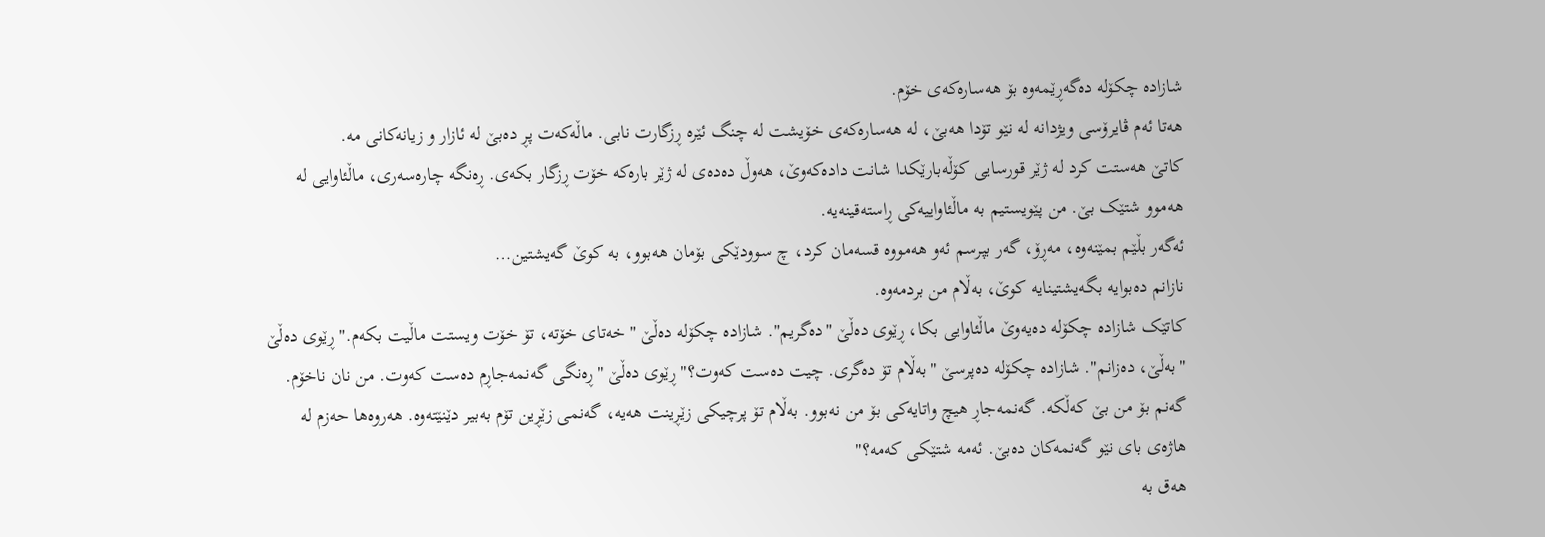شازادە چکۆلە دەگەڕێمەوە بۆ هەسارەکەی خۆم.
هەتا ئەم ڤایرۆسی ویژدانە لە نێو تۆدا هەبێ، لە هەسارەکەی خۆیشت لە چنگ ئێرە ڕزگارت نابی. ماڵەکەت پڕ دەبێ لە ئازار و زیانەکانی مە.
کاتێ هەستت کرد لە ژێر قورسایی کۆڵەبارێکدا شانت دادەکەوێ، هەوڵ دەدەی لە ژێر بارەکە خۆت ڕزگار بکەی. ڕەنگە چارەسەری، ماڵئاوایی لە هەموو شتێک بێ. من پێویستیم بە ماڵئاواییەکی ڕاستەقینەیە.
ئەگەر بڵێم بمێنەوە، مەڕۆ، گەر بپرسم ئەو هەمووە قسەمان کرد، چ سوودێکی بۆمان هەبوو، بە کوێ گەیشتین…
نازانم دەبوایە بگەیشتینایە کوێ، بەڵام من بردمەوە.
کاتێک شازادە چکۆلە دەیەوێ ماڵئاوایی بکا، ڕێوی دەڵێ "دەگریم". شازادە چکۆلە دەڵێ "خەتای خۆتە، تۆ خۆت ویستت ماڵیت بکەم." ڕێوی دەڵێ "بەڵێ، دەزانم". شازادە چکۆلە دەپرسێ "بەڵام تۆ دەگری. چیت دەست کەوت؟" ڕێوی دەڵێ "ڕەنگی گەنمەجاڕم دەست کەوت. من نان ناخۆم. گەنم بۆ من بێ کەڵکە. گەنمەجاڕ هیچ واتایەکی بۆ من نەبوو. بەڵام تۆ پرچیکی زێڕینت هەیە، گەنمی زێڕین تۆم بەبیر دێنێتەوە. هەروەها حەزم لە هاژەی بای نێو گەنمەکان دەبێ. ئەمە شتێکی کەمە؟"
هەق بە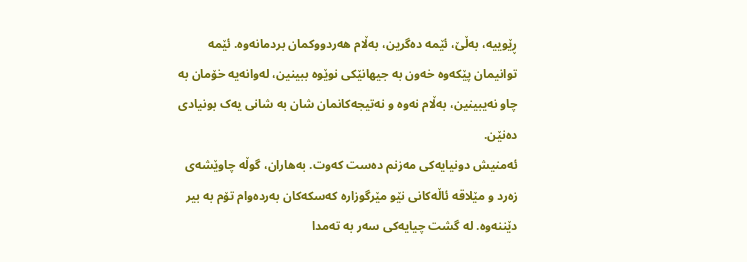ڕێوییە، بەڵێ، ئێمە دەگرین، بەڵام هەردووکمان بردمانەوە. ئێمە توانیمان پێکەوە خەون بە جیهانێکی نوێوە ببینین، لەوانەیە خۆمان بە چاو نەیبینین، بەڵام نەوە و نەتیجەکانمان شان بە شانی یەک بونیادی دەنێن.
ئەمنیش دونیایەکی مەزنم دەست کەوت. بەهاران، گوڵە چاوێشەی زەرد و مێلاقە ئاڵەکانی نێو مێرگوزارە کەسکەکان بەردەوام تۆم بە بیر دێننەوە. لە گشت چیایەکی سەر بە تەمدا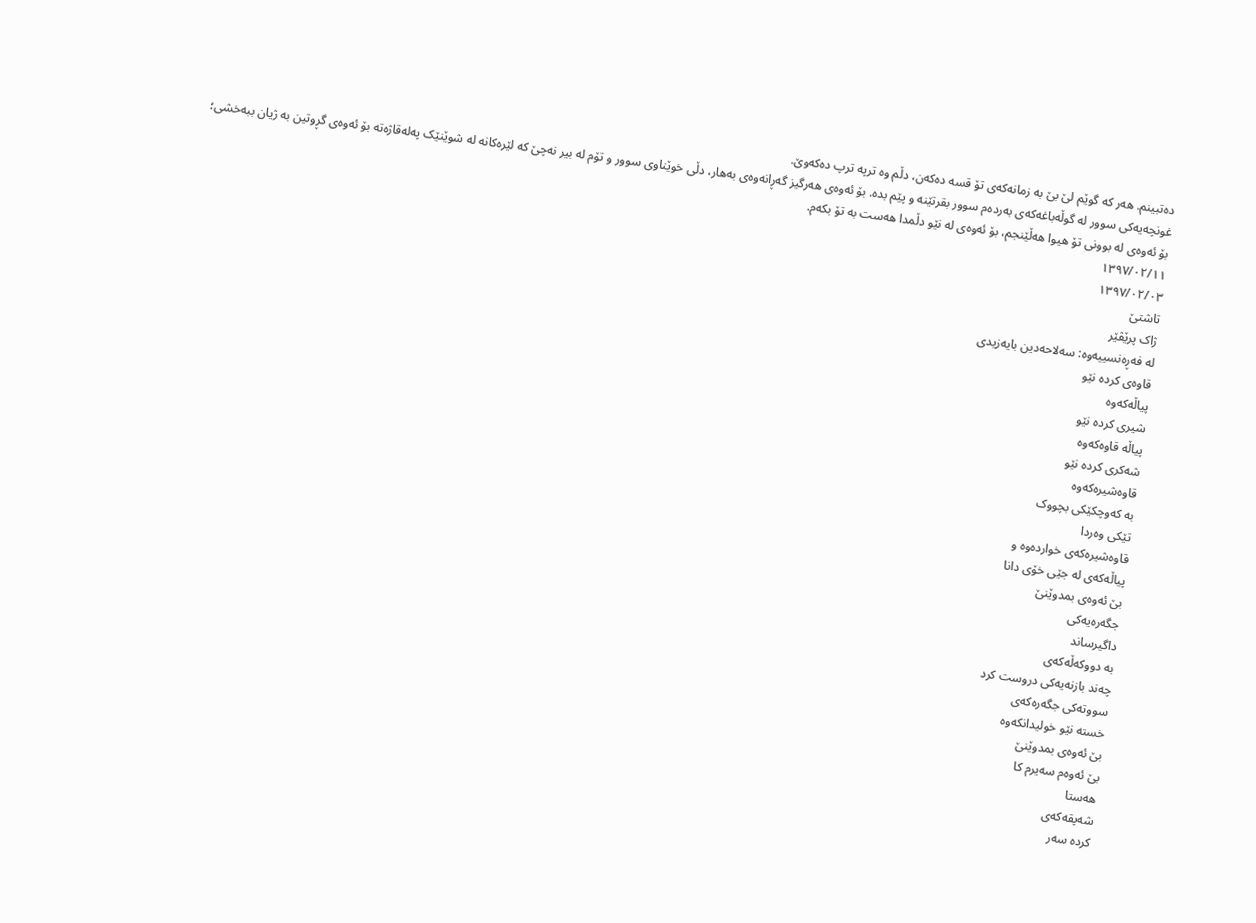دەتبینم. هەر کە گوێم لێ بێ بە زمانەکەی تۆ قسە دەکەن، دڵم وە ترپە ترپ دەکەوێ.
غونچەیەکی سوور لە گوڵەباغەکەی بەردەم سوور بقرتێنە و پێم بدە. بۆ ئەوەی هەرگیز گەڕانەوەی بەهار، دڵی خوێناوی سوور و تۆم لە بیر نەچێ کە لێرەکانە لە شوێنێک پەلەقاژەتە بۆ ئەوەی گڕوتین بە ژیان ببەخشی؛ بۆ ئەوەی لە بوونی تۆ هیوا هەڵێنجم، بۆ ئەوەی لە نێو دڵمدا هەست بە تۆ بکەم.
۱۳۹۷/۰۲/۱۱
۱۳۹۷/۰۲/۰۳
تاشتێ
ژاک پرێڤێر
لە فەڕەنسییەوە: سەلاحەدین بایەزیدی
قاوەی کردە نێو
پیاڵەکەوە
شیری کردە نێو
پیاڵە قاوەکەوە
شەکری کردە نێو
قاوەشیرەکەوە
بە کەوچکێکی بچووک
تێکی وەردا
قاوەشیرەکەی خواردەوە و
پیاڵەکەی لە جێی خۆی دانا
بێ ئەوەی بمدوێنێ
جگەرەیەکی
داگیرساند
بە دووکەڵەکەی
چەند بازنەیەکی دروست کرد
سووتەکی جگەرەکەی
خستە نێو خولیدانکەوە
بێ ئەوەی بمدوێنێ
بێ ئەوەم سەیرم کا
هەستا
شەپقەکەی
کردە سەر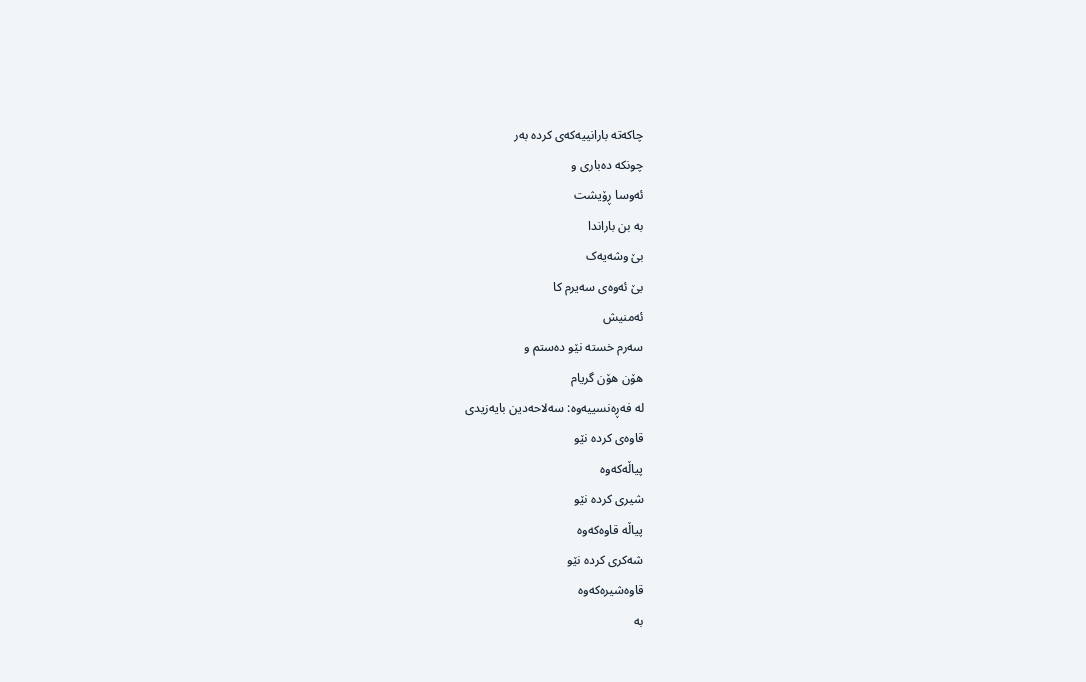چاکەتە بارانییەکەی کردە بەر
چونکە دەباری و
ئەوسا ڕۆیشت
بە بن باراندا
بێ وشەیەک
بێ ئەوەی سەیرم کا
ئەمنیش
سەرم خستە نێو دەستم و
هۆن هۆن گریام
لە فەڕەنسییەوە: سەلاحەدین بایەزیدی
قاوەی کردە نێو
پیاڵەکەوە
شیری کردە نێو
پیاڵە قاوەکەوە
شەکری کردە نێو
قاوەشیرەکەوە
بە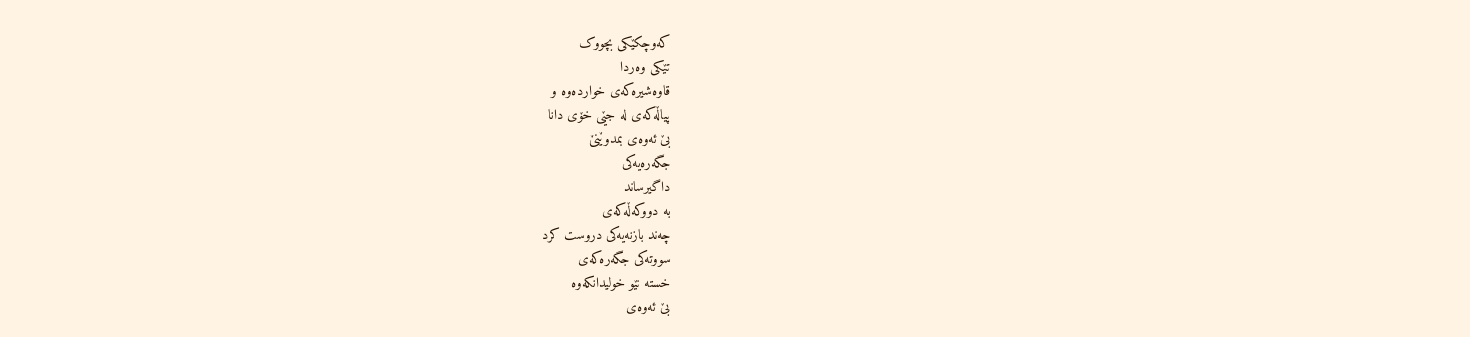کەوچکێکی بچووک
تێکی وەردا
قاوەشیرەکەی خواردەوە و
پیاڵەکەی لە جێی خۆی دانا
بێ ئەوەی بمدوێنێ
جگەرەیەکی
داگیرساند
بە دووکەڵەکەی
چەند بازنەیەکی دروست کرد
سووتەکی جگەرەکەی
خستە نێو خولیدانکەوە
بێ ئەوەی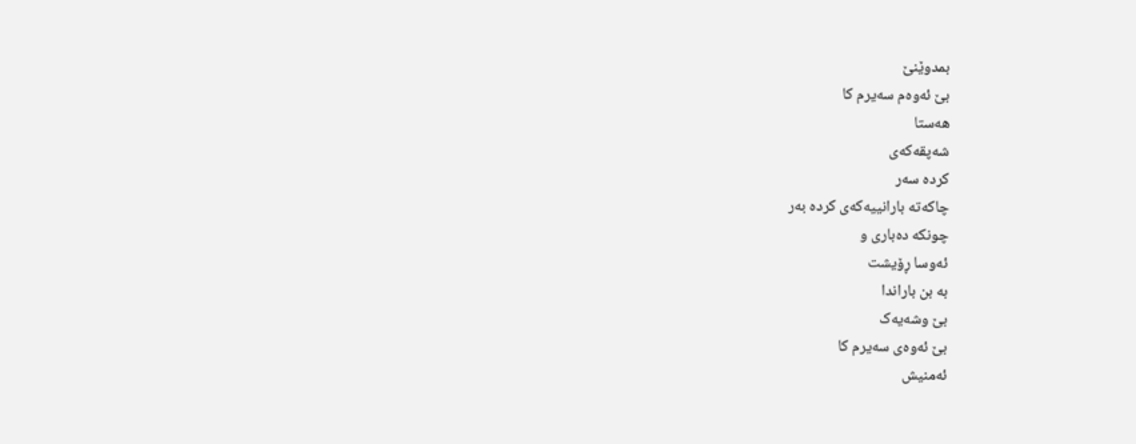بمدوێنێ
بێ ئەوەم سەیرم کا
هەستا
شەپقەکەی
کردە سەر
چاکەتە بارانییەکەی کردە بەر
چونکە دەباری و
ئەوسا ڕۆیشت
بە بن باراندا
بێ وشەیەک
بێ ئەوەی سەیرم کا
ئەمنیش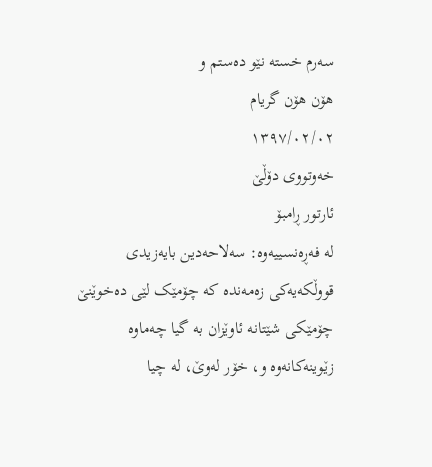سەرم خستە نێو دەستم و
هۆن هۆن گریام
۱۳۹۷/۰۲/۰۲
خەوتووی دۆڵێ
ئارتور ڕامبۆ
لە فەڕەنسییەوە: سەلاحەدین بایەزیدی
قووڵکەیەکی زەمەندە کە چۆمێک لێی دەخوێنێ
چۆمێکی شێتانە ئاوێزان بە گیا چەماوە
زێوینەکانەوە و، خۆر لەوێ، لە چیا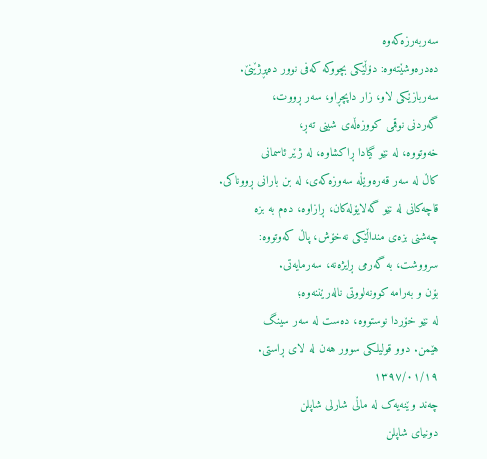سەربەرزەکەوە
دەدرەوشێتەوە: دۆڵێکی بچووکە کەفی نوور دەپڕژێنێ.
سەربازێکی لاو، زار داپچڕاو، سەر ڕووت،
گەردنی نوقمی کووزەڵەی شینی تەڕ،
خەوتووە، لە نێو گیادا ڕاکشاوە، لە ژێر ئاسمانی
کاڵ لە سەر قەرەوێڵە سەوزەکەی، لە بن بارانی ڕووناکی.
قاچەکانی لە نێو گەلایۆلەکان، ڕازاوە، دەم بە بزە
چەشنی بزەی منداڵێکی نەخۆش، پاڵ کەوتووە:
سرووشت، بە گەرمی ڕایژەنە، سەرمایەتی.
بۆن و بەرامە کوونەلووتی نالەرێننەوە؛
لە نێو خۆردا نوستووە، دەست لە سەر سینگ
هێمن. دوو قولیلکی سوور هەن لە لای ڕاستی.
۱۳۹۷/۰۱/۱۹
چەند وێنەیەک لە ماڵی شارلی شاپلن
دونیای شاپلن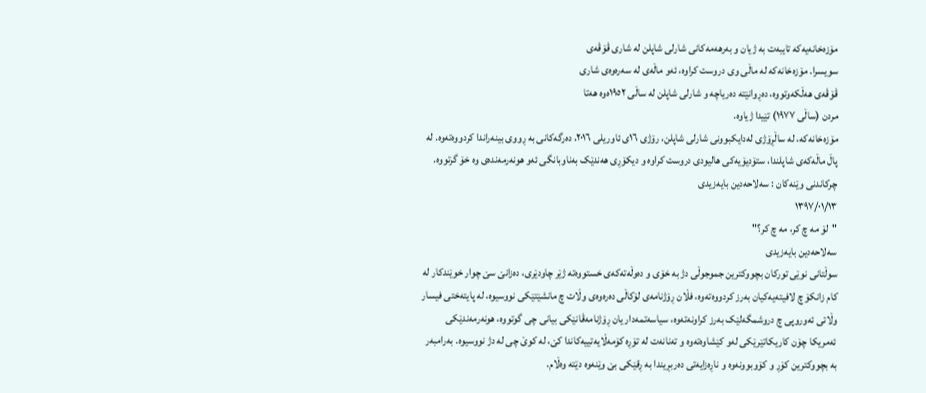مۆزەخانەیەکە تایبەت بە ژیان و بەرهەمەکانی شارلی شاپلن لە شاری ڤۆڤەی
سویسرا. مۆزەخانەکە لە ماڵی وی دروست کراوە، ئەو ماڵەی لە سەرەوەی شاری
ڤۆڤەی هەڵکەوتووە، دەڕوانێتە دەریاچە و شارلی شاپلن لە ساڵی ١٩٥٢ەوە هەتا
مردن (ساڵی ١٩٧٧) تێیدا ژیاوە.
مۆزەخانەکە، لە ساڵڕۆژی لەدایکبوونی شارلی شاپلن، رۆژی ١٦ی ئاوریلی ٢٠١٦، دەرگەکانی بە ڕووی بینەراندا کردووەتەوە. لە پاڵ ماڵەکەی شاپلندا، ستۆدیۆیەکی هالیودی دروست کراوە و دیکۆڕی هەندێک بەناوبانگی ئەو هونەرمەندەی وە خۆ گرتووە.
چرکاندنی وێنەکان : سەلاحەدین بایەزیدی
۱۳۹۷/۰۱/۱۳
"لۆ مە چ کر، مە چ کر؟"
سەلاحەدین بایەزیدی
سوڵتانی نوێی تورکان بچووکترین جموجوڵی دژ بە خۆی و دەوڵەتەکەی خستووەتە ژێر چاودێری، دەزانێ سێ چوار خوێندکار لە کام زانکۆ چ لافیتەیەکیان بەرز کردووەتەوە، فڵان ڕۆژنامەی لۆکاڵی دەرەوەی وڵات چ مانشێتێکی نووسیوە، لە پایتەختی فیسار وڵاتی ئەوروپی چ دروشمگەلێک بەرز کراونەتەوە، سیاسەتمەدار یان ڕۆژنامەڤانێکی بیانی چی گوتووە، هونەرمەندێکی ئەمریکا چۆن کاریکاتێرێکی لەو کێشاوەتەوە و تەنانەت لە تۆڕە کۆمەڵایەتییەکاندا کێ، لە کوێ چی لە دژ نووسیوە. بەرامبەر بە بچووکترین کۆڕ و کۆوبوونەوە و ناڕەزایەتی دەربڕیندا بە ڕقێکی بێ وێنەوە دێتە وەڵام.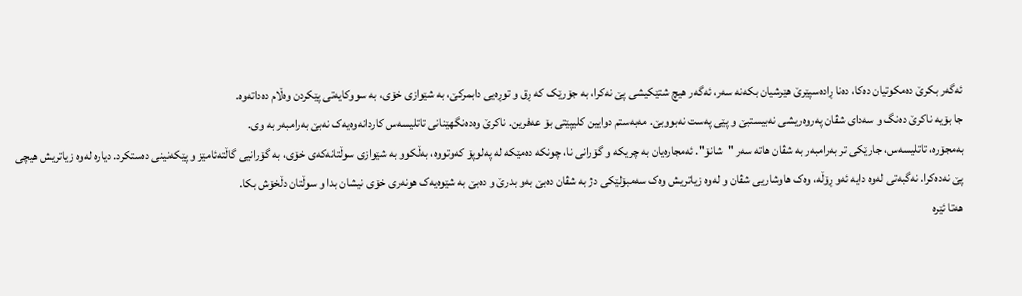ئەگەر بکرێ دەمکوتیان دەکا، دەنا ڕادەسپێرێ هێرشیان بکەنە سەر، ئەگەر هیچ شتێکیشی پێ نەکرا، بە جۆرێک کە ڕق و توڕەیی دابمرکێ، بە شێوازی خۆی، بە سووکایەتی پێکردن وەڵام دەداتەوە.
جا بۆیە ناکرێ دەنگ و سەدای شڤان پەروەریشی نەبیستبێ و پێی پەست نەبووبێ. مەبەستم دوایین کلیپێتی بۆ عەفرین. ناکرێ وەدەنگهێنانی تاتلیسەس کاردانەوەیەک نەبێ بەرامبەر بە وی.
بەمجۆرە، تاتلیسەس، جارێکی تر بەرامبەر بە شڤان هاتە سەر "شانۆ". ئەمجارەیان بە چریکە و گۆرانی نا، چونکە دەمێکە لە پەلوپۆ کەوتووە، بەڵکوو بە شێوازی سوڵتانەکەی خۆی، بە گۆرانیی گاڵتەئامێز و پێکەنینی دەستکرد. دیارە لەوە زیاتریش هیچی پێ نەدەکرا. نەگبەتی لەوە دایە ئەو ڕۆڵە، وەک هاوشاریی شڤان و لەوە زیاتریش وەک سەمبۆلێکی دژ بە شڤان دەبێ بەو بدرێ و دەبێ بە شێوەیەک هونەری خۆی نیشان بدا و سوڵتان دڵخۆش بکا.
هەتا ئێرە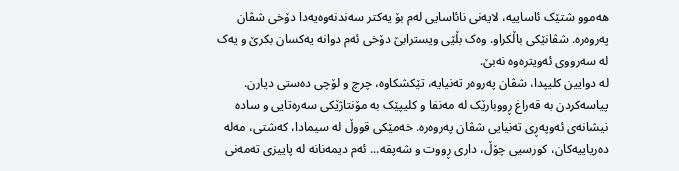هەموو شتێک ئاساییە، لایەنی نائاسایی لەم بۆ یەکتر سەندنەوەیەدا دۆخی شڤان پەروەرە. شڤانێکی باڵکراو. وەک بڵێی ویسترابێ دۆخی ئەم دوانە یەکسان بکرێ و یەک لە سەرووی ئەویترەوە نەبێ.
لە دوایین کلیپدا، شڤان پەروەر تەنیایە، تێکشکاوە، چرچ و لۆچی دەستی دیارن. پیاسەکردن بە قەراغ ڕووبارێک لە مەنفا و کلیپێک بە مۆنتاژێکی سەرەتایی و سادە نیشانەی ئەوپەڕی تەنیایی شڤان پەروەرە. خەمێکی قووڵ لە سیمادا، کەشتی، مەلە دەریاییەکان، کورسیی چۆڵ، داری ڕووت و شەپقە... ئەم دیمەنانە لە پاییزی تەمەنی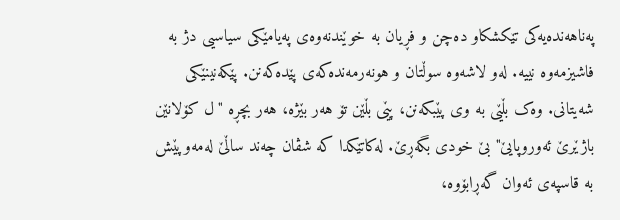پەناهەندەیەکی تێكشکاو دەچن و فڕیان بە خوێندنەوەی پەیامێکی سیاسیی دژ بە فاشیزمەوە نییە. لەو لاشەوە سوڵتان و هونەرمەندەکەی پێدەکەنن. پێکەنینێکی شەیتانی. وەک بڵێی بە وی پێبکەنن، پێی بڵێن تۆ هەر بێژە، هەر بچڕە "ل کۆلانێن باژێرێ ئەوروپایێ" بێ خودی بگەڕێ. لەکاتێکدا کە شڤان چەند ساڵێ لەمەوپێش بە قاسپەی ئەوان گەڕابۆوە،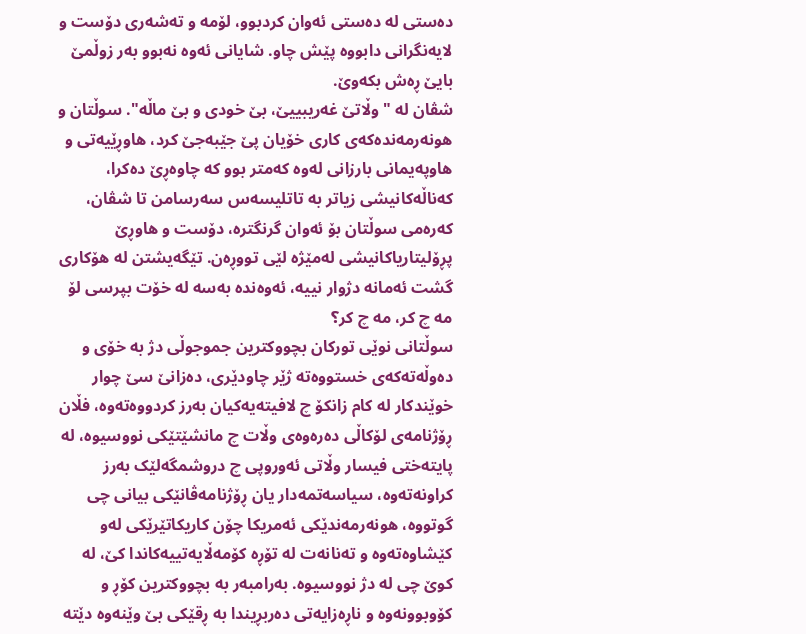دەستی لە دەستی ئەوان کردبوو، لۆمە و تەشەری دۆست و لایەنگرانی دابووە پێش چاو. شایانی ئەوە نەبوو بەر زوڵمێ بایێ ڕەش بکەوێ.
شڤان لە "وڵاتێ غەریبییێ، بێ خودی و بێ ماڵە". سوڵتان و هونەرمەندەکەی کاری خۆیان پێ جێبەجێ کرد، هاوڕێیەتی و هاوپەیمانی بارزانی لەوە کەمتر بوو کە چاوەڕێ دەکرا، کەناڵەکانیشی زیاتر بە تاتلیسەس سەرسامن تا شڤان، کەرەمی سوڵتان بۆ ئەوان گرنگترە، دۆست و هاوڕێ پڕۆلیتاریاکانیشی لەمێژە لێی تووڕەن. تێگەیشتن لە هۆکاری گشت ئەمانە دژوار نییە، ئەوەندە بەسە لە خۆت بپرسی لۆ مە چ کر، مە چ کر؟
سوڵتانی نوێی تورکان بچووکترین جموجوڵی دژ بە خۆی و دەوڵەتەکەی خستووەتە ژێر چاودێری، دەزانێ سێ چوار خوێندکار لە کام زانکۆ چ لافیتەیەکیان بەرز کردووەتەوە، فڵان ڕۆژنامەی لۆکاڵی دەرەوەی وڵات چ مانشێتێکی نووسیوە، لە پایتەختی فیسار وڵاتی ئەوروپی چ دروشمگەلێک بەرز کراونەتەوە، سیاسەتمەدار یان ڕۆژنامەڤانێکی بیانی چی گوتووە، هونەرمەندێکی ئەمریکا چۆن کاریکاتێرێکی لەو کێشاوەتەوە و تەنانەت لە تۆڕە کۆمەڵایەتییەکاندا کێ، لە کوێ چی لە دژ نووسیوە. بەرامبەر بە بچووکترین کۆڕ و کۆوبوونەوە و ناڕەزایەتی دەربڕیندا بە ڕقێکی بێ وێنەوە دێتە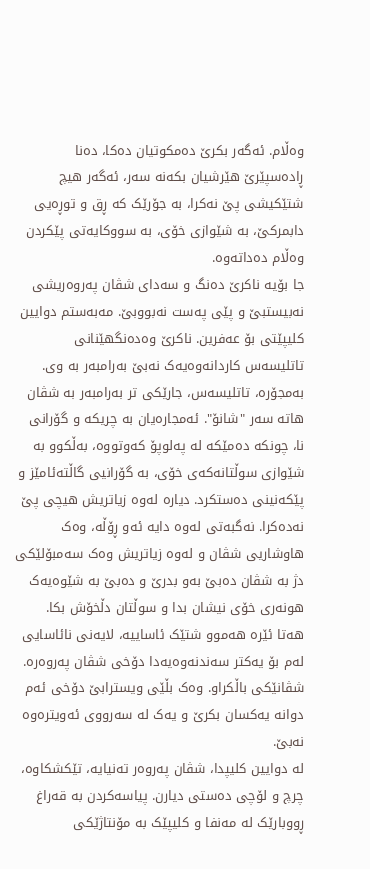وەڵام. ئەگەر بکرێ دەمکوتیان دەکا، دەنا ڕادەسپێرێ هێرشیان بکەنە سەر، ئەگەر هیچ شتێکیشی پێ نەکرا، بە جۆرێک کە ڕق و توڕەیی دابمرکێ، بە شێوازی خۆی، بە سووکایەتی پێکردن وەڵام دەداتەوە.
جا بۆیە ناکرێ دەنگ و سەدای شڤان پەروەریشی نەبیستبێ و پێی پەست نەبووبێ. مەبەستم دوایین کلیپێتی بۆ عەفرین. ناکرێ وەدەنگهێنانی تاتلیسەس کاردانەوەیەک نەبێ بەرامبەر بە وی.
بەمجۆرە، تاتلیسەس، جارێکی تر بەرامبەر بە شڤان هاتە سەر "شانۆ". ئەمجارەیان بە چریکە و گۆرانی نا، چونکە دەمێکە لە پەلوپۆ کەوتووە، بەڵکوو بە شێوازی سوڵتانەکەی خۆی، بە گۆرانیی گاڵتەئامێز و پێکەنینی دەستکرد. دیارە لەوە زیاتریش هیچی پێ نەدەکرا. نەگبەتی لەوە دایە ئەو ڕۆڵە، وەک هاوشاریی شڤان و لەوە زیاتریش وەک سەمبۆلێکی دژ بە شڤان دەبێ بەو بدرێ و دەبێ بە شێوەیەک هونەری خۆی نیشان بدا و سوڵتان دڵخۆش بکا.
هەتا ئێرە هەموو شتێک ئاساییە، لایەنی نائاسایی لەم بۆ یەکتر سەندنەوەیەدا دۆخی شڤان پەروەرە. شڤانێکی باڵکراو. وەک بڵێی ویسترابێ دۆخی ئەم دوانە یەکسان بکرێ و یەک لە سەرووی ئەویترەوە نەبێ.
لە دوایین کلیپدا، شڤان پەروەر تەنیایە، تێکشکاوە، چرچ و لۆچی دەستی دیارن. پیاسەکردن بە قەراغ ڕووبارێک لە مەنفا و کلیپێک بە مۆنتاژێکی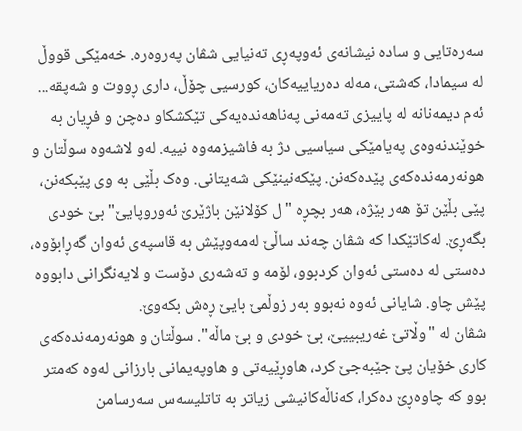سەرەتایی و سادە نیشانەی ئەوپەڕی تەنیایی شڤان پەروەرە. خەمێکی قووڵ لە سیمادا، کەشتی، مەلە دەریاییەکان، کورسیی چۆڵ، داری ڕووت و شەپقە... ئەم دیمەنانە لە پاییزی تەمەنی پەناهەندەیەکی تێكشکاو دەچن و فڕیان بە خوێندنەوەی پەیامێکی سیاسیی دژ بە فاشیزمەوە نییە. لەو لاشەوە سوڵتان و هونەرمەندەکەی پێدەکەنن. پێکەنینێکی شەیتانی. وەک بڵێی بە وی پێبکەنن، پێی بڵێن تۆ هەر بێژە، هەر بچڕە "ل کۆلانێن باژێرێ ئەوروپایێ" بێ خودی بگەڕێ. لەکاتێکدا کە شڤان چەند ساڵێ لەمەوپێش بە قاسپەی ئەوان گەڕابۆوە، دەستی لە دەستی ئەوان کردبوو، لۆمە و تەشەری دۆست و لایەنگرانی دابووە پێش چاو. شایانی ئەوە نەبوو بەر زوڵمێ بایێ ڕەش بکەوێ.
شڤان لە "وڵاتێ غەریبییێ، بێ خودی و بێ ماڵە". سوڵتان و هونەرمەندەکەی کاری خۆیان پێ جێبەجێ کرد، هاوڕێیەتی و هاوپەیمانی بارزانی لەوە کەمتر بوو کە چاوەڕێ دەکرا، کەناڵەکانیشی زیاتر بە تاتلیسەس سەرسامن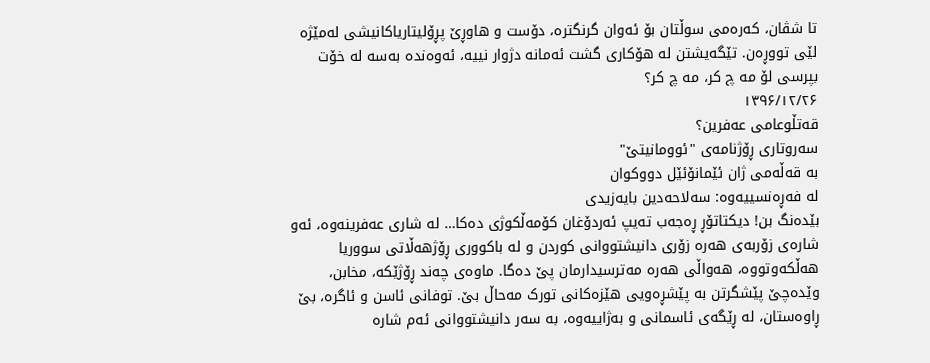تا شڤان، کەرەمی سوڵتان بۆ ئەوان گرنگترە، دۆست و هاوڕێ پڕۆلیتاریاکانیشی لەمێژە لێی تووڕەن. تێگەیشتن لە هۆکاری گشت ئەمانە دژوار نییە، ئەوەندە بەسە لە خۆت بپرسی لۆ مە چ کر، مە چ کر؟
۱۳۹۶/۱۲/۲۶
قەتڵوعامی عەفرین؟
سەروتاری ڕۆژنامەی "ئوومانیتێ"
بە قەڵەمی ژان ئێمانۆئێل دووکوان
لە فەڕەنسییەوە: سەلاحەدین بایەزیدی
بێدەنگ بن! دیکتاتۆڕ ڕەجەب تەیپ ئەردۆغان کۆمەڵکوژی دەکا… لە شاری عەفرینەوە، ئەو شارەی زۆربەی هەرە زۆری دانیشتووانی کوردن و لە باکووری ڕۆژهەڵاتی سووریا هەڵکەوتووە، هەواڵی هەرە مەترسیدارمان پێ دەگا. ماوەی چەند ڕۆژێکە، مخابن، وێدەچێ پێشگرتن بە پێشڕەویی هێزەکانی تورک مەحاڵ بێ. توفانی ئاسن و ئاگرە، بێ ڕاوەستان، لە ڕێگەی ئاسمانی و بەژاییەوە، بە سەر دانیشتووانی ئەم شارە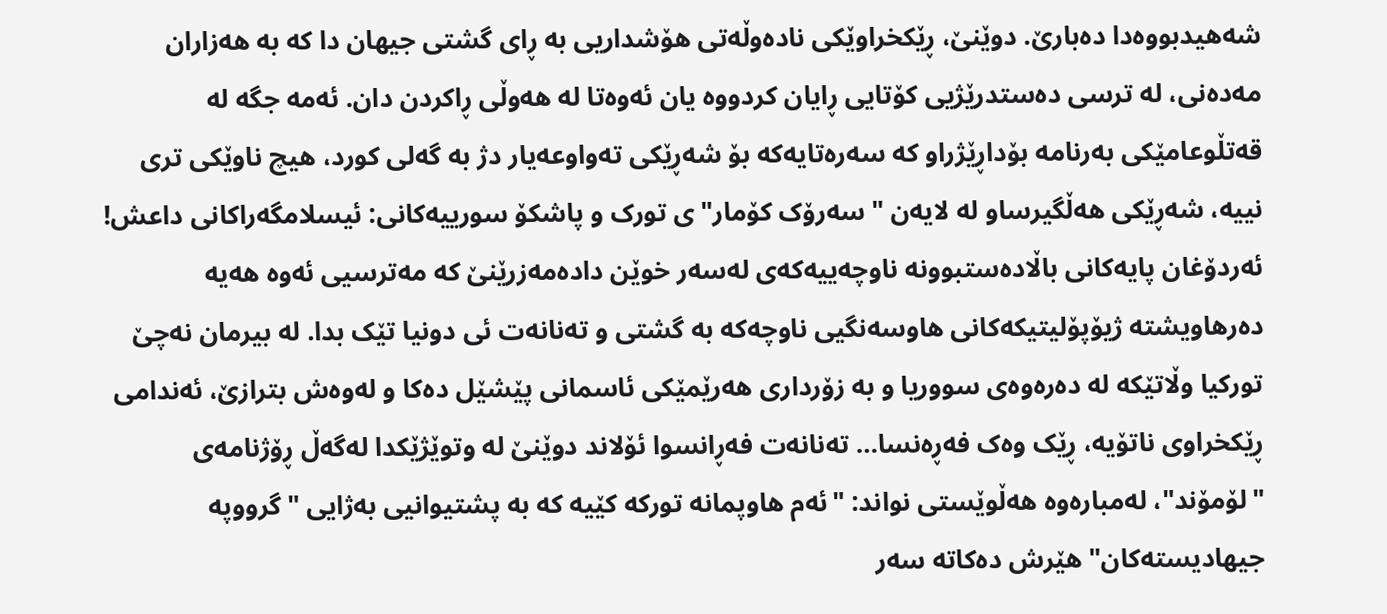شەهیدبووەدا دەبارێ. دوێنێ، ڕێکخراوێکی نادەوڵەتی هۆشداریی بە ڕای گشتی جیهان دا کە بە هەزاران مەدەنی، لە ترسی دەستدرێژیی کۆتایی ڕایان کردووە یان ئەوەتا لە هەوڵی ڕاکردن دان. ئەمە جگە لە قەتڵوعامێکی بەرنامە بۆداڕێژراو کە سەرەتایەکە بۆ شەڕێکی تەواوعەیار دژ بە گەلی کورد، هیچ ناوێکی تری نییە، شەڕێکی هەڵگیرساو لە لایەن "سەرۆک کۆمار"ی تورک و پاشکۆ سورییەکانی: ئیسلامگەراکانی داعش! ئەردۆغان پایەکانی باڵادەستبوونە ناوچەییەکەی لەسەر خوێن دادەمەزرێنێ کە مەترسیی ئەوە هەیە دەرهاویشتە ژیۆپۆلیتیکەکانی هاوسەنگیی ناوچەکە بە گشتی و تەنانەت ئی دونیا تێک بدا. لە بیرمان نەچێ تورکیا وڵاتێکە لە دەرەوەی سووریا و بە زۆرداری هەرێمێکی ئاسمانی پێشێل دەکا و لەوەش بترازێ، ئەندامی ڕێکخراوی ناتۆیە، ڕێک وەک فەڕەنسا… تەنانەت فەڕانسوا ئۆلاند دوێنێ لە وتوێژێکدا لەگەڵ ڕۆژنامەی "لۆمۆند"، لەمبارەوە هەڵوێستی نواند: "ئەم هاوپمانە تورکە کێیە کە بە پشتیوانیی بەژایی "گرووپە جیهادیستەکان" هێرش دەکاتە سەر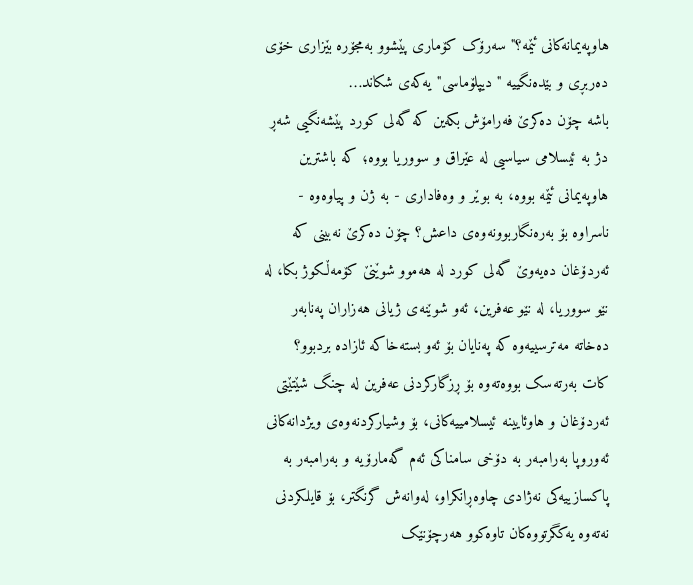هاوپەیمانەکانی ئێمە؟" سەرۆک کۆماری پێشوو بەمجۆرە بێزاری خۆی دەربڕی و بێدەنگییە "دیپلۆماسی"یەکەی شکاند…
باشە چۆن دەکرێ فەرامۆش بکەین کە گەلی کورد پێشەنگیی شەڕ دژ بە ئیسلامی سیاسیی لە عێراق و سووریا بووە؛ کە باشترین هاوپەیمانی ئێمە بووە، بە بوێر و وەفاداری - بە ژن و پیاوەوە - ناسراوە بۆ بەرەنگاربوونەوەی داعش؟ چۆن دەکرێ نەبینی کە ئەردۆغان دەیەوێ گەلی کورد لە هەموو شوێنێ کۆمەڵکوژ بکا، لە نێو سووریا، لە نێو عەفرین، ئەو شوێنەی ژیانی هەزاران پەنابەر دەخاتە مەترسییەوە کە پەنایان بۆ ئەو بستەخاکە ئازادە بردبوو؟ کات بەرتەسک بووەتەوە بۆ ڕزگارکردنی عەفرین لە چنگ شێتێتی ئەردۆغان و هاوئایینە ئیسلامییەکانی، بۆ وشیارکردنەوەی ویژدانەکانی ئەوروپا بەرامبەر بە دۆخی سامناکی ئەم گەمارۆیە و بەرامبەر بە پاکسازییەکی نەژادی چاوەڕانکراو، لەوانەش گرنگتر، بۆ قایلکردنی نەتەوە یەکگرتووەکان تاوەکوو هەرچۆنێک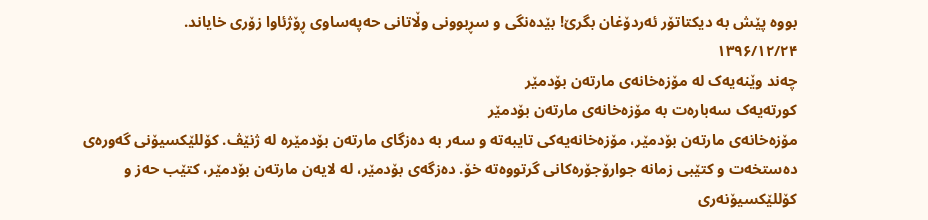بووە پێش بە دیکتاتۆر ئەردۆغان بگرێ! بێدەنگی و سڕبوونی وڵاتانی حەپەساوی ڕۆژئاوا زۆری خایاند.
۱۳۹۶/۱۲/۲۴
چەند وێنەیەک لە مۆزەخانەی مارتەن بۆدمێر
کورتەیەک سەبارەت بە مۆزەخانەی مارتەن بۆدمێر
مۆزەخانەی مارتەن بۆدمێر، مۆزەخانەیەکی تایبەتە و سەر بە دەزگای مارتەن بۆدمێرە لە ژنێڤ. کۆللێکسیۆنی گەورەی دەستخەت و کتێبی زمانە جوارۆجۆرەکانی گرتووەتە خۆ. دەزگەی بۆدمێر، لە لایەن مارتەن بۆدمێر، کتێب حەز و کۆللێکسیۆنەری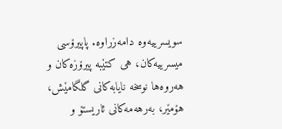سویسرییەوە دامەزراوە. پاپیرۆسی میسرییەکان، هی کتێبە پیرۆزەکان و هەروەها نوسخە نایابەکانی گلگامێش، هۆمێر، بەرهەمەکانی ئاریستۆ و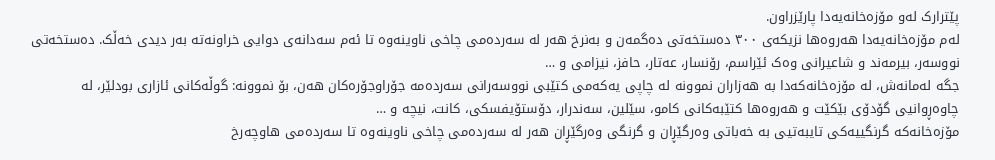پێترارک لەو مۆزەخانەیەدا پارێزراون.
لەم مۆزەخانەیەدا هەروەها نزیکەی ٣٠٠ دەستخەتی دەگمەن و بەنرخ هەر لە سەردەمی چاخی ناوینەوە تا ئەم سەدانەی دوایی خراونەتە بەر دیدی خەڵک. دەستخەتی نووسەر، بیرمەند و شاعیرانی وەک ئێراسم، رۆنسار، عەتار، حافز، نیزامی و …
جگە لەمانەش، لە مۆزەخانەکەدا بە هەزاران نموونە لە چاپی یەکەمی کتێبی نووسەرانی سەردەمە جۆراوجۆرەکان هەن، بۆ نموونە: گوڵەکانی ئازاری بودلێر، لە چاوەڕوانیی گۆدۆی بێکێت و هەروەها کتێبەکانی کامو، سێلین، سەندرار، دۆستۆیفسکی، کانت، نیچە و …
مۆزەخانەکە گرنگییەکی تایبەتیی بە خەباتی وەرگێڕان و گرنگی وەرگێڕان هەر لە سەردەمی چاخی ناوینەوە تا سەردەمی هاوچەرخ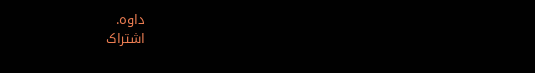داوە.
اشتراک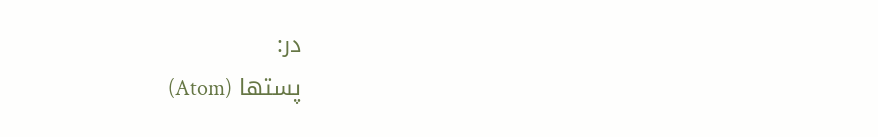در:
پستها (Atom)